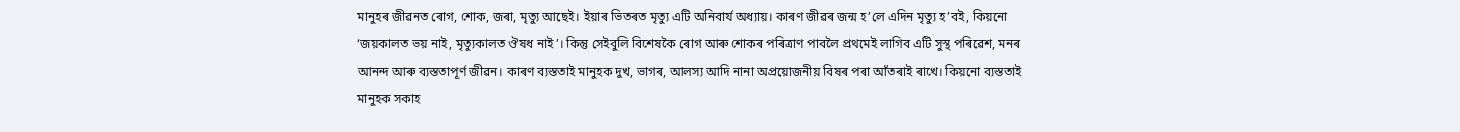মানুহৰ জীৱনত ৰোগ, শোক, জৰা, মৃত্যু আছেই। ইয়াৰ ভিতৰত মৃত্যু এটি অনিবাৰ্য অধ্যায়। কাৰণ জীৱৰ জন্ম হ’লে এদিন মৃত্যু হ’বই, কিয়নো ‘জয়কালত ভয় নাই, মৃত্যুকালত ঔষধ নাই’। কিন্তু সেইবুলি বিশেষকৈ ৰোগ আৰু শোকৰ পৰিত্ৰাণ পাবলৈ প্ৰথমেই লাগিব এটি সুস্থ পৰিৱেশ, মনৰ আনন্দ আৰু ব্যস্ততাপূৰ্ণ জীৱন। কাৰণ ব্যস্ততাই মানুহক দুখ, ভাগৰ, আলস্য আদি নানা অপ্ৰয়োজনীয় বিষৰ পৰা আঁতৰাই ৰাখে। কিয়নো ব্যস্ততাই মানুহক সকাহ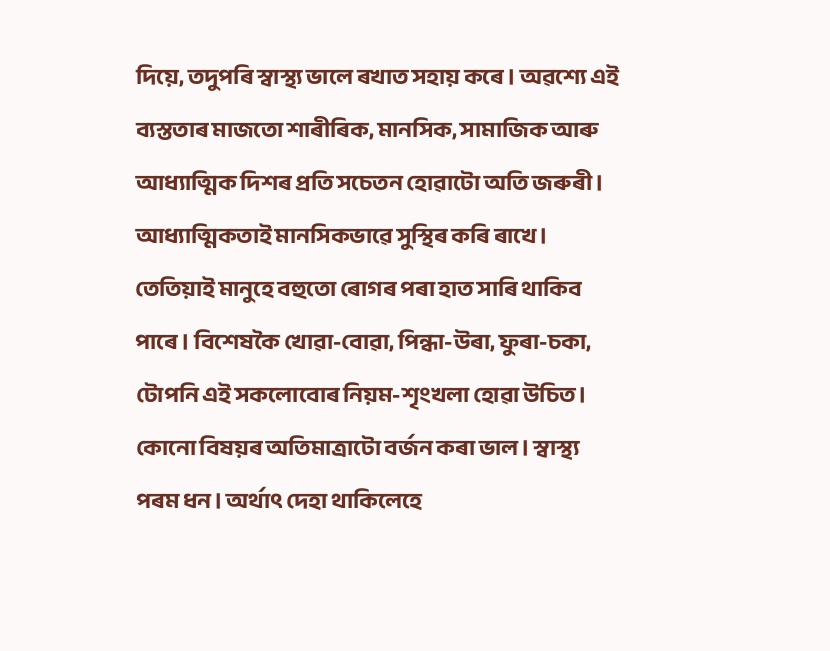দিয়ে, তদুপৰি স্বাস্থ্য ভালে ৰখাত সহায় কৰে। অৱশ্যে এই ব্যস্ততাৰ মাজতো শাৰীৰিক, মানসিক, সামাজিক আৰু আধ্যাত্মিক দিশৰ প্ৰতি সচেতন হোৱাটো অতি জৰুৰী। আধ্যাত্মিকতাই মানসিকভাৱে সুস্থিৰ কৰি ৰাখে। তেতিয়াই মানুহে বহুতো ৰোগৰ পৰা হাত সাৰি থাকিব পাৰে। বিশেষকৈ খোৱা-বোৱা, পিন্ধা-উৰা, ফুৰা-চকা, টোপনি এই সকলোবোৰ নিয়ম-শৃংখলা হোৱা উচিত। কোনো বিষয়ৰ অতিমাত্ৰাটো বৰ্জন কৰা ভাল। স্বাস্থ্য পৰম ধন। অৰ্থাৎ দেহা থাকিলেহে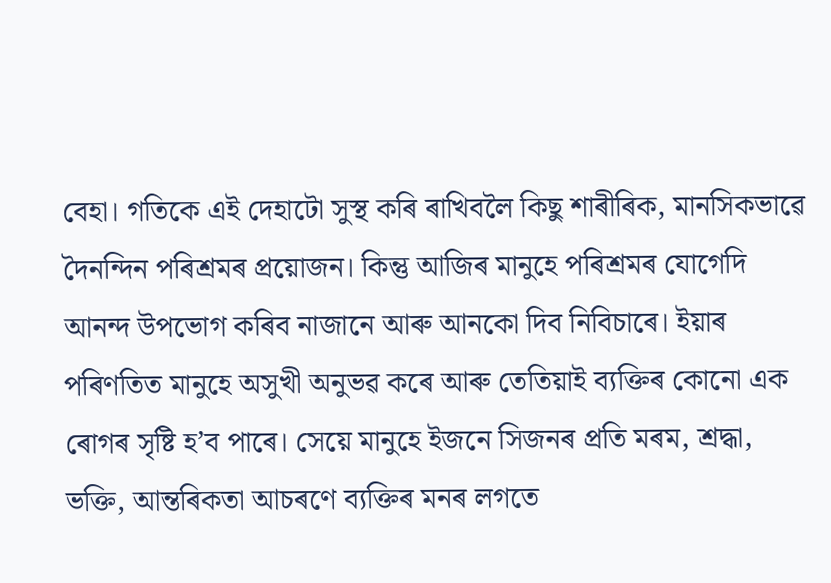বেহা। গতিকে এই দেহাটো সুস্থ কৰি ৰাখিবলৈ কিছু শাৰীৰিক, মানসিকভাৱে দৈনন্দিন পৰিশ্ৰমৰ প্ৰয়োজন। কিন্তু আজিৰ মানুহে পৰিশ্ৰমৰ যোগেদি আনন্দ উপভোগ কৰিব নাজানে আৰু আনকো দিব নিবিচাৰে। ইয়াৰ পৰিণতিত মানুহে অসুখী অনুভৱ কৰে আৰু তেতিয়াই ব্যক্তিৰ কোনো এক ৰোগৰ সৃষ্টি হ’ব পাৰে। সেয়ে মানুহে ইজনে সিজনৰ প্ৰতি মৰম, শ্ৰদ্ধা, ভক্তি, আন্তৰিকতা আচৰণে ব্যক্তিৰ মনৰ লগতে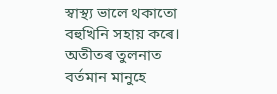স্বাস্থ্য ভালে থকাতো বহুখিনি সহায় কৰে। অতীতৰ তুলনাত বৰ্তমান মানুহে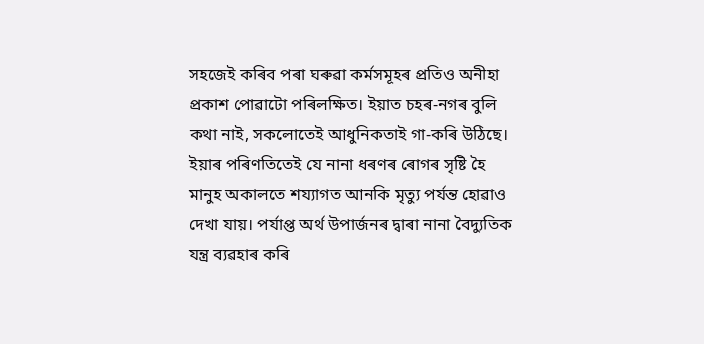সহজেই কৰিব পৰা ঘৰুৱা কৰ্মসমূহৰ প্ৰতিও অনীহা প্ৰকাশ পোৱাটো পৰিলক্ষিত। ইয়াত চহৰ-নগৰ বুলি কথা নাই, সকলোতেই আধুনিকতাই গা-কৰি উঠিছে। ইয়াৰ পৰিণতিতেই যে নানা ধৰণৰ ৰোগৰ সৃষ্টি হৈ মানুহ অকালতে শয্যাগত আনকি মৃত্যু পৰ্যন্ত হোৱাও দেখা যায়। পৰ্যাপ্ত অৰ্থ উপাৰ্জনৰ দ্বাৰা নানা বৈদ্যুতিক যন্ত্ৰ ব্যৱহাৰ কৰি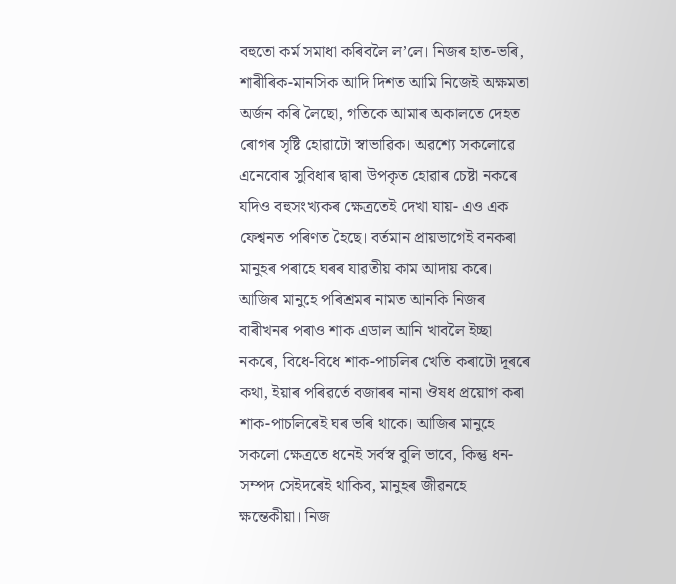বহুতো কৰ্ম সমাধা কৰিবলৈ ল’লে। নিজৰ হাত-ভৰি, শাৰীৰিক-মানসিক আদি দিশত আমি নিজেই অক্ষমতা অৰ্জন কৰি লৈছো, গতিকে আমাৰ অকালতে দেহত ৰোগৰ সৃষ্টি হোৱাটো স্বাভাৱিক। অৱশ্যে সকলোৱে এনেবোৰ সুবিধাৰ দ্বাৰা উপকৃত হোৱাৰ চেষ্টা নকৰে যদিও বহুসংখ্যকৰ ক্ষেত্ৰতেই দেখা যায়- এও এক ফেশ্বনত পৰিণত হৈছে। বৰ্তমান প্ৰায়ভাগেই বনকৰা মানুহৰ পৰাহে ঘৰৰ যাৱতীয় কাম আদায় কৰে। আজিৰ মানুহে পৰিশ্ৰমৰ নামত আনকি নিজৰ বাৰীখনৰ পৰাও শাক এডাল আনি খাবলৈ ইচ্ছা নকৰে, বিধে-বিধে শাক-পাচলিৰ খেতি কৰাটো দূৰৰে কথা, ইয়াৰ পৰিৱৰ্তে বজাৰৰ নানা ঔষধ প্ৰয়োগ কৰা শাক-পাচলিৰেই ঘৰ ভৰি থাকে। আজিৰ মানুহে সকলো ক্ষেত্ৰতে ধনেই সৰ্বস্ব বুলি ভাবে, কিন্তু ধন-সম্পদ সেইদৰেই থাকিব, মানুহৰ জীৱনহে ক্ষন্তেকীয়া। নিজ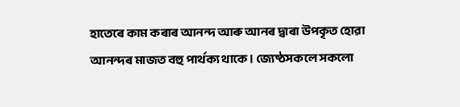হাতেৰে কাম কৰাৰ আনন্দ আৰু আনৰ দ্বাৰা উপকৃত হোৱা আনন্দৰ মাজত বহু পাৰ্থক্য থাকে। জ্যেষ্ঠসকলে সকলো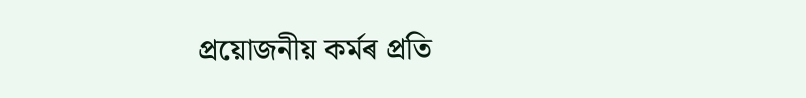প্ৰয়োজনীয় কৰ্মৰ প্ৰতি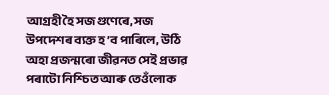আগ্ৰহী হৈ সজ গুণেৰে, সজ উপদেশৰ ব্যক্ত হ’ব পাৰিলে, উঠি অহা প্ৰজন্মৰো জীৱনত সেই প্ৰভাৱ পৰাটো নিশ্চিত আৰু তেওঁলোক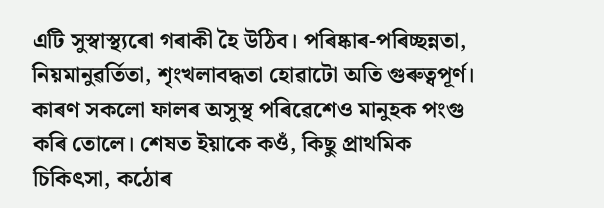এটি সুস্বাস্থ্যৰো গৰাকী হৈ উঠিব। পৰিষ্কাৰ-পৰিচ্ছন্নতা, নিয়মানুৱৰ্তিতা, শৃংখলাবদ্ধতা হোৱাটো অতি গুৰুত্বপূৰ্ণ। কাৰণ সকলো ফালৰ অসুস্থ পৰিৱেশেও মানুহক পংগু কৰি তোলে। শেষত ইয়াকে কওঁ, কিছু প্ৰাথমিক চিকিৎসা, কঠোৰ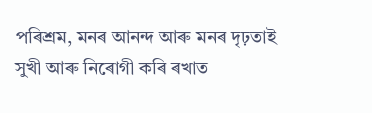পৰিশ্ৰম, মনৰ আনন্দ আৰু মনৰ দৃঢ়তাই সুখী আৰু নিৰোগী কৰি ৰখাত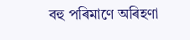বহু পৰিমাণে অৰিহণা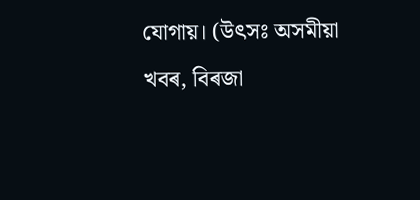যোগায়। (উৎসঃ অসমীয়া খবৰ, বিৰজা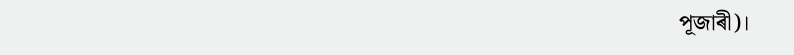পূজাৰী)।